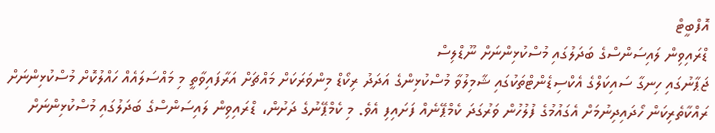އޮފްބީޓް
ޑްރައިވިން ލައިސަންސްގެ ބަދަލުގައި މުސްކުޅިންނަށް ނޫޑްލިސް
ޖަޕާނުގައި ހިނގާ ސައިކަލްގެ އެކްސިޑެންޓްތަކުގައި ޝާމިލުވާ މުސްކުޅިންގެ އަދަދު ރިކޯޑް މިންވަރަކަށް މައްޗަށް އަރާފައިވާތީ މި މައްސަލައެއް ހައްލުކޮށް މުސްކުޅިންނަށް ރައްކާތެރިކަން ހޯދައިދިނުމަށް އެގައުމުގެ ފުލުހުން ވަރުގަދަ ކެމްޕޭނެއް ފަށައިފި އެވެ. މި ކެމްޕޭނުގެ ދަށުން، ޑްރައިވިން ލައިސަންސްގެ ބަދަލުގައި މުސްކުޅިންނަށް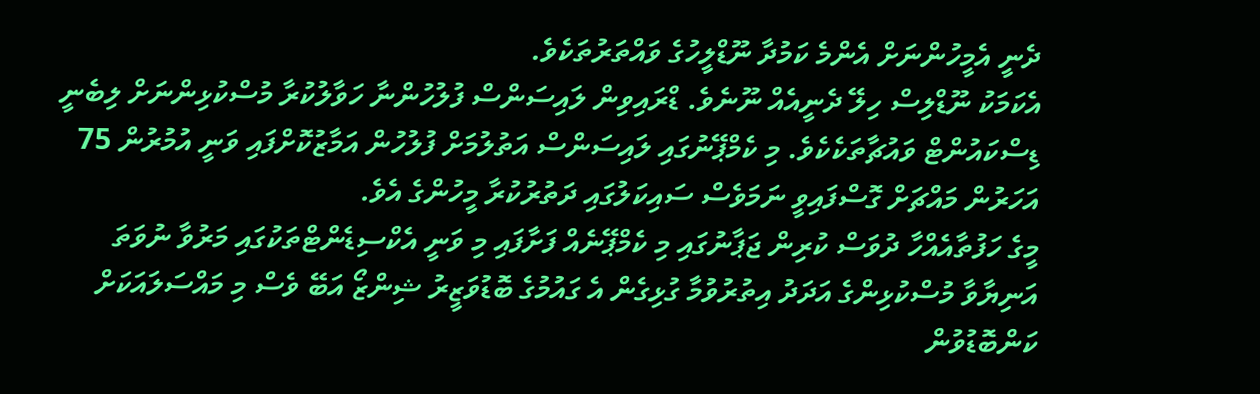ދެނީ އެމީހުންނަށް އެންމެ ކަމުދާ ނޫޑްލީހުގެ ވައްތަރުތަކެވެ.
އެކަމަކު ނޫޑްލިސް ހިލޭ ދެނީއެއް ނޫނެވެ. ޑްރައިވިން ލައިސަންސް ފުލުހުންނާ ހަވާލުކުރާ މުސްކުޅިންނަށް ލިބެނީ ޑިސްކައުންޓް ވައުޗާތަކެކެވެ. މި ކެމްޕޭނުގައި ލައިސަންސް އަތުލުމަށް ފުލުހުން އަމާޒުކޮށްފައި ވަނީ އުމުރުން 75 އަހަރުން މައްޗަށް ގޮސްފައިވީ ނަމަވެސް ސައިކަލުގައި ދަތުރުކުރާ މީހުންގެ އެވެ.
މީގެ ހަފުތާއެއްހާ ދުވަސް ކުރިން ޖަޕާނުގައި މި ކެމްޕޭނެއް ފަށާފައި މި ވަނީ އެކްސިޑެންޓްތަކުގައި މަރުވާ ނުވަތަ އަނިޔާވާ މުސްކުޅިންގެ އަދަދު އިތުރުވުމާ ގުޅިގެން އެ ގައުމުގެ ބޮޑުވަޒީރު ޝިންޒޯ އަބޭ ވެސް މި މައްސަލައަކަށް ކަންބޮޑުވުން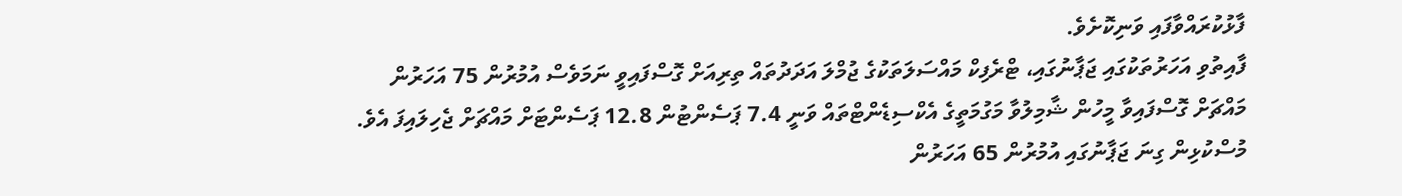ފާޅުކުރައްވާފައި ވަނިކޮށެވެ.
ފާއިތުވި އަހަރުތަކުގައި ޖަޕާނުގައި، ޓްރެފިކް މައްސަލަތަކުގެ ޖުމްލަ އަދަދުތައް ތިރިއަށް ގޮސްފައިވީ ނަމަވެސް އުމުރުން 75 އަހަރުން މައްޗަށް ގޮސްފައިވާ މީހުން ޝާމިލުވާ މަގުމަތީގެ އެކްސިޑެންޓްތައް ވަނީ 7.4 ޕަސެންޓުން 12.8 ޕަސެންޓަށް މައްޗަށް ޖެހިލައިފަ އެވެ.
މުސްކުޅިން ގިނަ ޖަޕާނުގައި އުމުރުން 65 އަހަރުން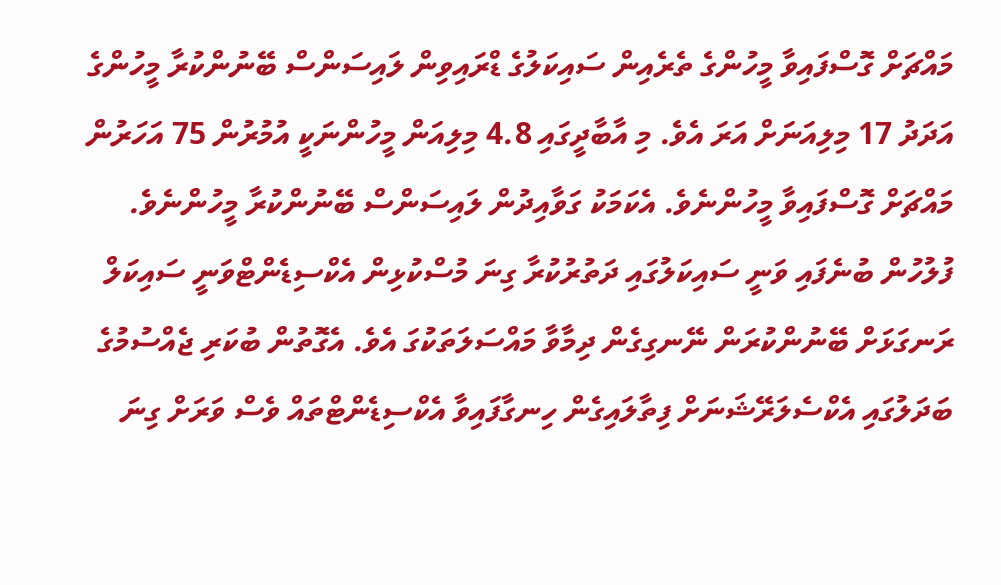މައްޗަށް ގޮސްފައިވާ މީހުންގެ ތެރެއިން ސައިކަލުގެ ޑްރައިވިން ލައިސަންސް ބޭނުންކުރާ މީހުންގެ އަދަދު 17 މިލިއަނަށް އަރަ އެވެ. މި އާބާދީގައި 4.8 މިލިއަން މީހުންނަކީ އުމުރުން 75 އަހަރުން މައްޗަށް ގޮސްފައިވާ މީހުންނެވެ. އެކަމަކު ގަވާއިދުން ލައިސަންސް ބޭނުންކުރާ މީހުންނެވެ.
ފުލުހުން ބުނެފައި ވަނީ ސައިކަލުގައި ދަތުރުކުރާ ގިނަ މުސްކުޅިން އެކްސިޑެންޓްވަނީ ސައިކަލް ރަނގަޅަށް ބޭނުންކުރަން ނޭނގިގެން ދިމާވާ މައްސަލަތަކުގަ އެވެ. އެގޮތުން ބުކަރި ޖެއްސުމުގެ ބަދަލުގައި އެކްސެލަރޭޝަނަށް ފިތާލައިގެން ހިނގާފައިވާ އެކްސިޑެންޓްތައް ވެސް ވަރަށް ގިނަ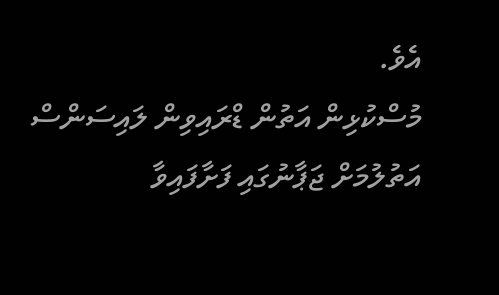އެވެ.
މުސްކުޅިން އަތުން ޑްރައިވިން ލައިސަންސް އަތުލުމަށް ޖަޕާނުގައި ފަށާފައިވާ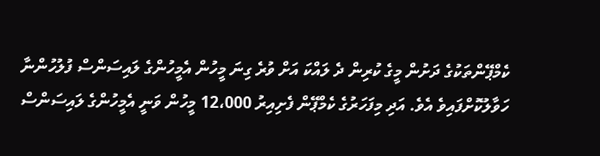ކެމްޕޭންތަކުގެ ދަށުން މީގެ ކުރިން ދެ ލައްކަ އަށް ވުރެ ގިނަ މީހުން އެމީހުންގެ ލައިސަންސް ފުލުހުންނާ ހަވާލުކޮށްފައިވެ އެވެ. އަދި މިފަހަރުގެ ކެމްޕޭން ފެށިއިރު 12،000 މީހުން ވަނީ އެމީހުންގެ ލައިސަންސް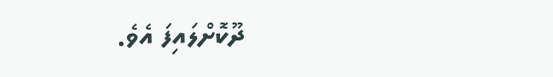ދޫކޮށްލައިފަ އެވެ.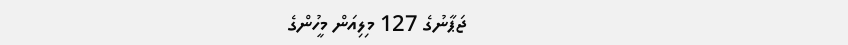ޖަޕާނުގެ 127 މިލިއަން މީހުންގެ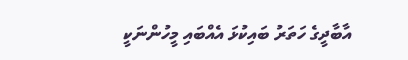އާބާދީގެ ހަތަރު ބައިކުޅަ އެއްބައި މީހުންނަކީ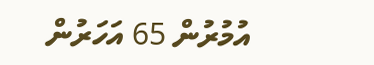އުމުރުން 65 އަހަރުން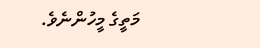މަތީގެ މީހުންނެވެ.